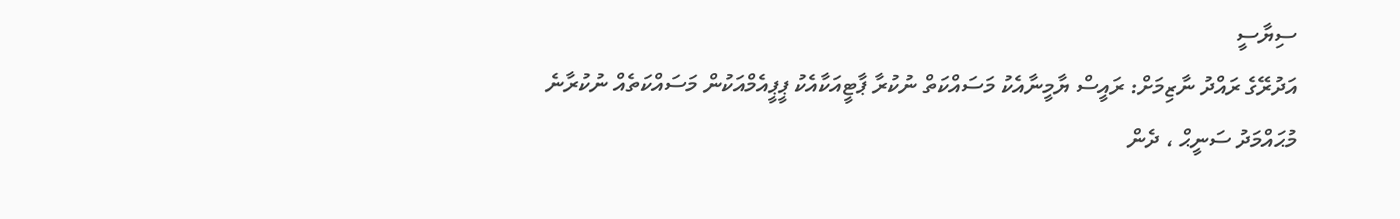ސިޔާސީ
އަދުރޭގެ ރައްދު ނާޒިމަށް: ރައީސް ޔާމީނާއެކު މަސައްކަތް ނުކުރާ ޕާޓީއަކާއެކު ޕީޕީއެމްއަކުން މަސައްކަތެއް ނުކުރާނެ
މުޙައްމަދު ސަނީޙް ، ދެން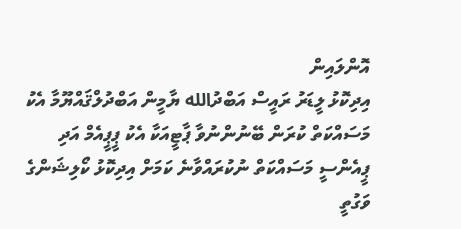އޮންލައިން
އިދިކޮޅު ލީޑަރު ރައީސް އަބްދުالله ޔާމީން އަބްދުލްޤައްޔޫމާ އެކު މަސައްކަތް ކުރަން ބޭނުންނުވާ ޕާޓީއަކާ އެކު ޕީޕީއެމް އަދި ޕީއެންސީ މަސައްކަތް ނުކުރައްވާނެ ކަމަށް އިދިކޮޅު ކޯލިޝަންގެ ވަގުތީ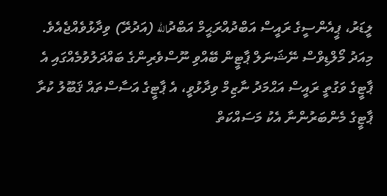ލީޑަރު، ޕީއެންސީގެ ރައީސް އަބްދުއްރަޙީމް އަބްދުالله (އަދުރޭ) ވިދާޅުވެއްޖެއެވެ.
މިއަދު މޯލްޑިވްސް ނޭޝަނަލް ޕާޓީން ބޭއްވި ނޫސްވެރިންގެ ބައްދަލުވުމެއްގައި އެ ޕާޓީގެ ވަގުތީ ރައީސް އަޙްމަދު ނާޒިމް ވިދާޅުވީ، އެ ޕާޓީގެ އަސާސްތައް ޤަބޫލު ކުރާ ޕާޓީގެ މެންބަރުންނާ އެކު މަސައްކަތް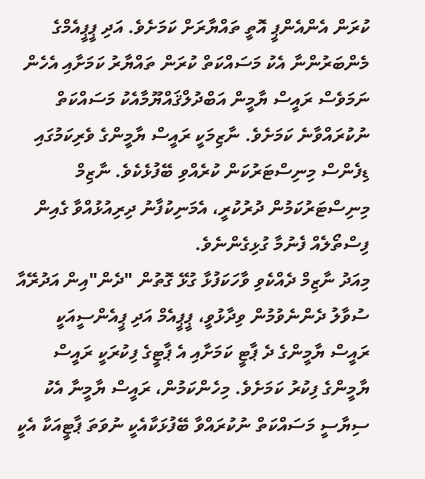ކުރަން އެންއެންޕީ އޮތީ ތައްޔާރަށް ކަމަށެވެ. އަދި ޕީޕީއެމްގެ މެންބަރުންނާ އެކު މަސައްކަތް ކުރަން ތައްޔާރު ކަމަށާއި އެހެން ނަމަވެސް ރައީސް ޔާމީން އަބްދުލްޤައްޔޫމާއެކު މަސައްކަތް ނުކުރައްވާނެ ކަމަށެވެ. ނާޒިމަކީ ރައީސް ޔާމީންގެ ވެރިކަމުގައި ޑިފެންސް މިނިސްޓަރުކަން ކުރެއްވި ބޭފުޅެކެވެ. ނާޒިމް މިނިސްޓަރުކަމުން ދުރުކުރީ، އެމަނިކުފާނު ދިރިއުޅުއްވާ ގެއިން ފިސްތޯލެއް ފެނުމާ ގުޅިގެންނެވެ.
މިއަދު ނާޒިމް ދެއްކެވި ވާހަކަފުޅާ ގުޅޭ ގޮތުން "ދެން"އިން އަދުރޭއާ ސުވާލު ދެންނެވުމުން ވިދާޅުވީ، ޕީޕީއެމް އަދި ޕީއެންސީއަކީ ރައީސް ޔާމީންގެ ދެ ޕާޓީ ކަމަށާއި އެ ޕާޓީގެ ފިކުރަކީ ރައީސް ޔާމީންގެ ފިކުރު ކަމަށެވެ. މިހެންކަމުން، ރައީސް ޔާމީނާ އެކު ސިޔާސީ މަސައްކަތް ނުކުރައްވާ ބޭފުޅަކާއެކީ ނުވަތަ ޕާޓީއަކާ އެކީ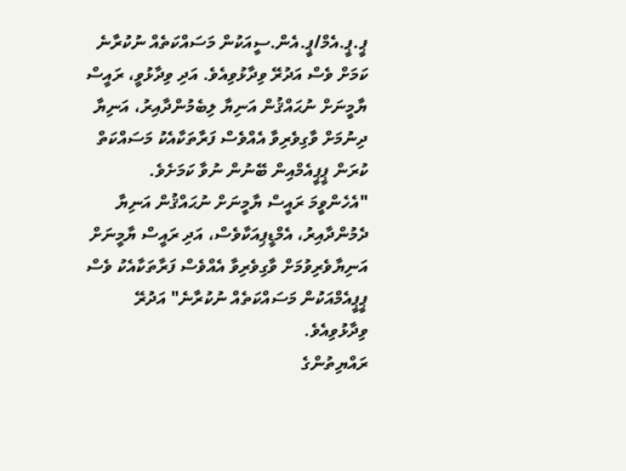ޕީ.ޕީ.އެމް/ޕީ.އެން.ސީއަކުން މަސައްކަތެއް ނުކުރާނެ ކަމަށް ވެސް އަދުރޭ ވިދާޅުވިއެވެ. އަދި ވިދާޅުވީ، ރައީސް ޔާމީނަށް ނުޙައްޤުން އަނިޔާ ލިބެމުންދާއިރު، އަނިޔާ ދިނުމަށް ވާގިވެރިވާ އެއްވެސް ފަރާތަކާއެކު މަސައްކަތް ކުރަން ޕީޕީއެމްއިން ބޭނުން ނުވާ ކަމަށެވެ.
"އެހެންވީމަ ރައީސް ޔާމީނަށް ނުޙައްޤުން އަނިޔާ ދެމުންދާއިރު، އެމްޑީޕިއަކާވެސް، އަދި ރައީސް ޔާމީނަށް އަނިޔާވެރިވުމަށް ވާގިވެރިވާ އެއްވެސް ފަރާތަކާއެކު ވެސް ޕީޕީއެމްއަކުން މަސައްކަތެއް ނުކުރާނެ" އަދުރޭ ވިދާޅުވިއެވެ.
ރައްޔިތުންގެ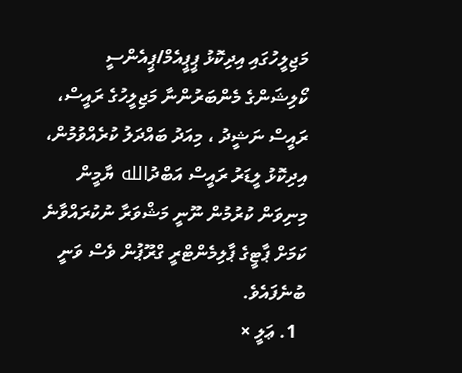މަޖިލީހުގައި އިދިކޮޅު ޕީޕީއެމް/ޕީއެންސީ ކޯލިޝަންގެ މެންބަރުންނާ މަޖިލީހުގެ ރައީސް، ރައީސް ނަޝީދު ، މިއަދު ބައްދަލު ކުރެއްވުމުން، އިދިކޮޅު ލީޑަރު ރައީސް އަބްދުالله ޔާމީން މިނިވަން ކުރުމުން ނޫނީ މަޝްވަރާ ނުކުރައްވާނެ ކަމަށް ޕާޓީގެ ޕާލިމެންޓްރީ ގްރޫޕުން ވެސް ވަނީ ބުނެފައެވެ.
  1. ޢަލީ ×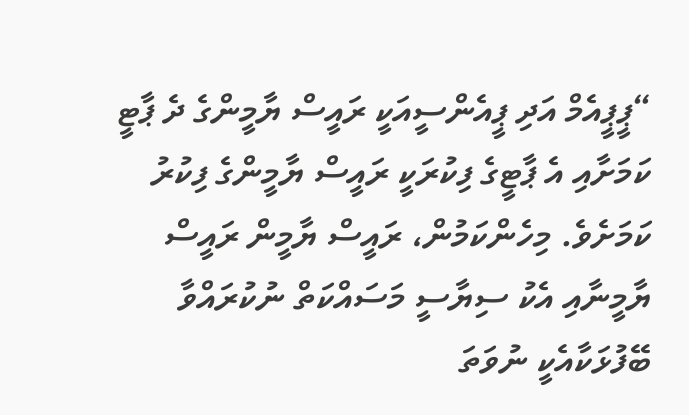“ޕީޕީއެމް އަދި ޕީއެންސީއަކީ ރައީސް ޔާމީންގެ ދެ ޕާޓީ ކަމަށާއި އެ ޕާޓީގެ ފިކުރަކީ ރައީސް ޔާމީންގެ ފިކުރު ކަމަށެވެ. މިހެންކަމުން، ރައީސް ޔާމީން ރައީސް ޔާމީނާއި އެކު ސިޔާސީ މަސައްކަތް ނުކުރައްވާ ބޭފުޅަކާއެކީ ނުވަތަ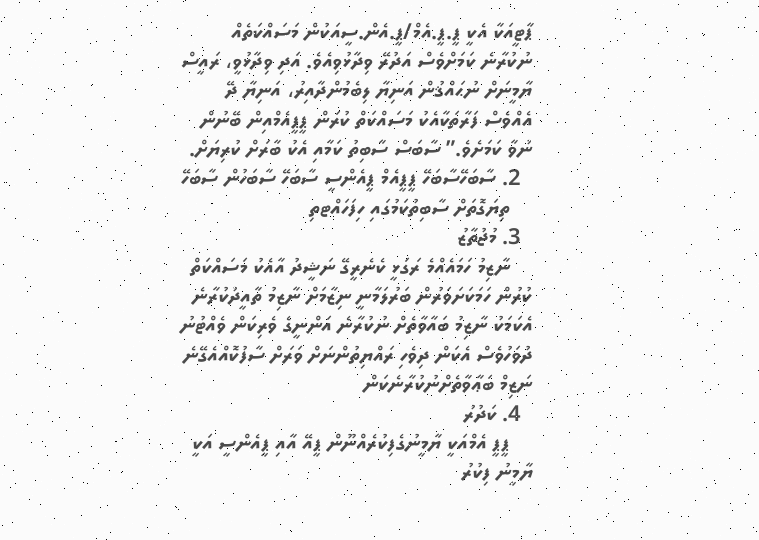ޕާޓީއަކާ އެކީ ޕީ.ޕީ.އެމް/ޕީ.އެން.ސީއަކުން މަސައްކަތެއް ނުކުރާނެ ކަމަށްވެސް އަދުރޭ ވިދާޅުވިއެވެ. އަދި ވިދާޅުވީ، ރައީސް ޔާމީނަށް ނުޙައްޤުން އަނިޔާ ލިބެމުންދާއިރު، އަނިޔާ ދޭ އެއްވެސް ފަރާތަކާއެކު މަސައްކަތް ކުރަން ޕީޕީއެމްއިން ބޭނުން ނުވާ ކަމަށެވެ.” ސާބަސް ސާބިތު ކަމާއި އެކު ބާރަށް ކުރިޔަށް.
  2. ސާބަހޭސާބަހޭ ޕީޕީއެމް ޕީއެންސީ ސާބަހޭ ސާބަހުން ސާބަހޭ
    ތިޔަގޮތަށް ސާބިތުކަމުގައި ހިފަހައްޓތި
  3. މުޖުތާޒު
    ނާޒިމު ހަމައެއްމެ ރަގަޅީ ކެނެރީގޭ ނަޝީދު އާއެކު މަސައްކަތް ކުރުން ހަމަކަށަވަރުން ބަރުލަމާނީ ނިޒާމަށް ނާޒިމު ތާއީދުކުރާނެ އެކަމަކު ނާޒިމު ބައާވާތެށް ނުކުރާނެ އަންނީގެ ވެރިކަން ވެއްޓުނު ދުވަހުވެސް އެކަން ދިވެހި ރައްޔިތުންނަށް ވަރަށް ސާފުކޮއްއެގޭނެ ނަޒިމް ބަޢާވާތެށްނުކުރާނެކަން
  4. ކަދުރު
    ޕީޕީ އެމްއަކީ ޔާމީނުގެފިކުރެއްނޫން ޕީއޭ އާއި ޕީއެންސީ އަކީ ޔާމީނު ފިކުރު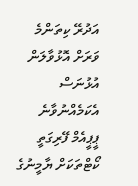އަދުރޭ ކިތަންމެ ވަރަށް އޮޅުވާލަން އުޅުނަސް އެކަމެއްނުވާނެ ޕީޕީއެމް ފޭރިގަތީ ކޯޓްތަކަށް ޔާމީނުގެ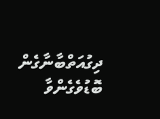ދިގުއަތްބާނާގެން ބޮޑުވެގެންވާ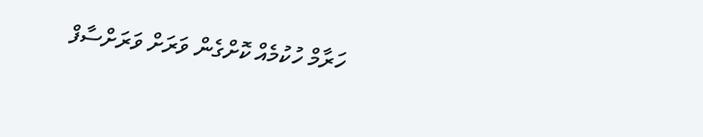ހަރާމް ހުކުމެއް ކޮށްގެން ވަރަށް ވަރަށްސާފް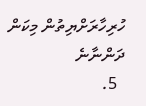ހުރިހާރަށްޔިތުން މިކަން ދަންނާނެ
  5.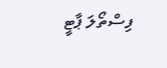ފިސްތޯލަ ޕާޓީ